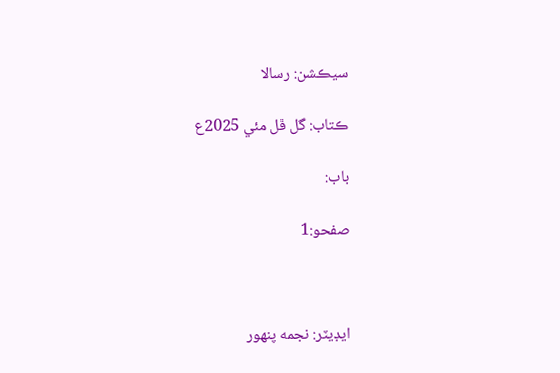سيڪشن: رسالا

ڪتاب: گل ڦل مئي 2025ع

باب:

صفحو:1



ايڊيٽر: نجمه پنهور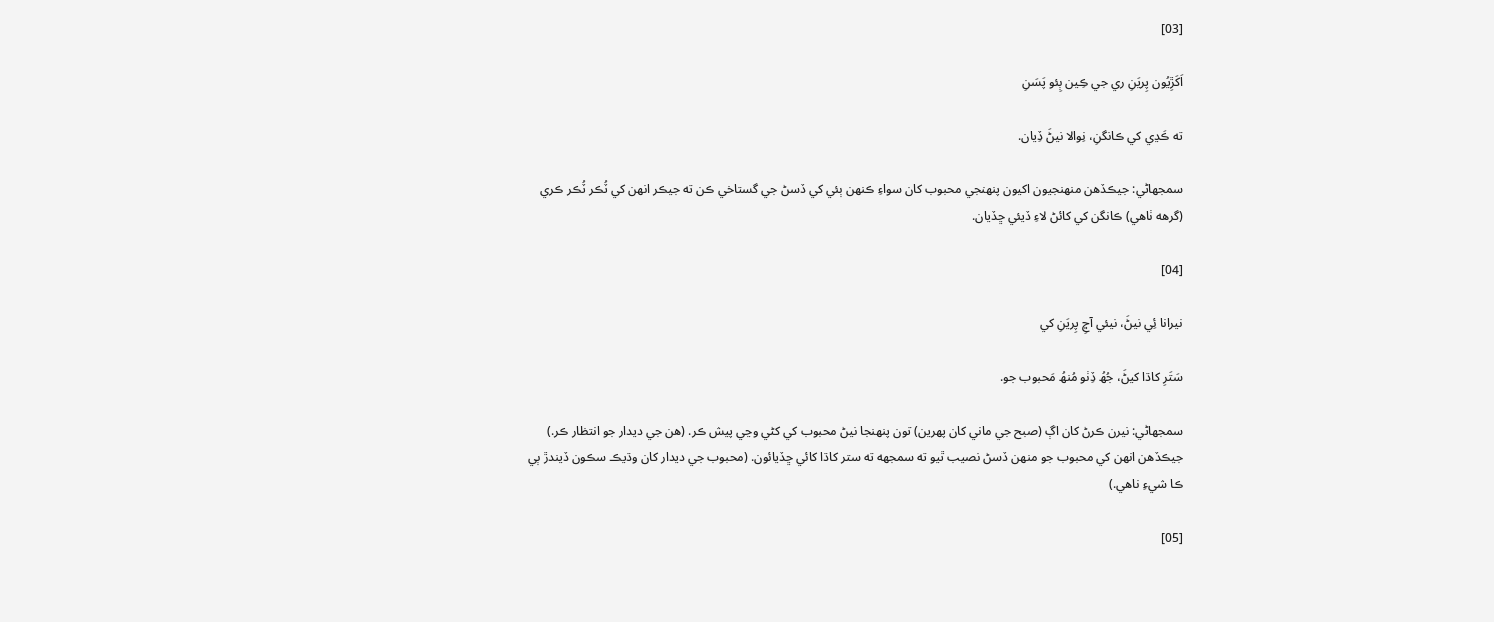[03]

اَکَڙِيُون پِريَنِ ري جي ڪِين ٻِئو پَسَنِ

ته ڪَڍي کي ڪانگنِ، نِوالا نيڻَ ڏِيان.

سمجھاڻي: جيڪڏهن منھنجيون اکيون پنھنجي محبوب کان سواءِ ڪنھن ٻئي کي ڏسڻ جي گستاخي ڪن ته جيڪر انھن کي ٽُڪر ٽُڪر ڪري (گرهه ٺاهي) ڪانگن کي کائڻ لاءِ ڏيئي ڇڏيان.

[04]

نيرانا ئِي نيڻَ، نيئي آڇِ پِريَنِ کي

سَتَرِ کاڌا کيڻَ، جُھُ ڏِٺو مُنھُ مَحبوب جو.

سمجھاڻي: نيرن ڪرڻ کان اڳ (صبح جي ماني کان پھرين) تون پنھنجا نيڻ محبوب کي کڻي وڃي پيش ڪر. (هن جي ديدار جو انتظار ڪر.) جيڪڏهن انھن کي محبوب جو منھن ڏسڻ نصيب ٿيو ته سمجهه ته ستر کاڌا کائي ڇڏيائون. (محبوب جي ديدار کان وڌيڪ سڪون ڏيندڙ ٻي ڪا شيءِ ناهي.)

[05]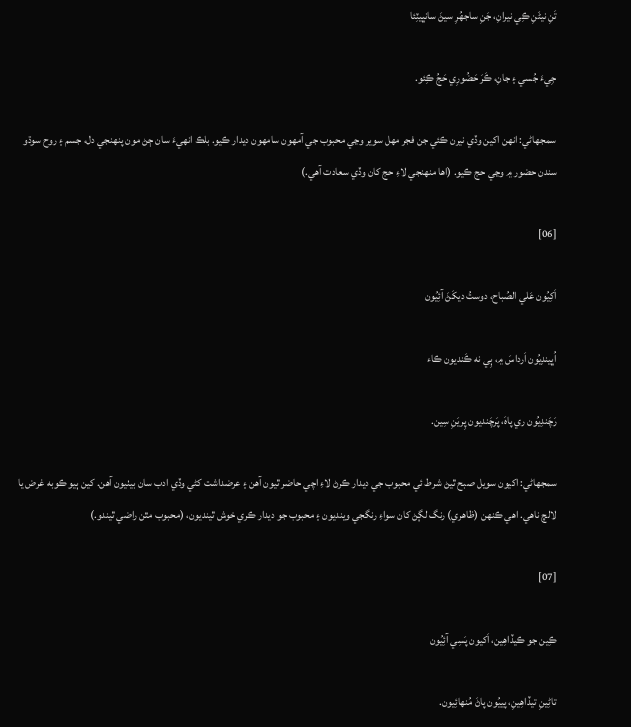تَنِ نيڻَنِ ڪِي نيرانِ، جَنِ ساجهُرِ سيڻَ سانڀيٽِئا

جِيءَ جُسي ۽ جانِ، ڪَرَ حَضُورِي حَجُ ڪِئو.

سمجھاڻي: انھن اکين وڏي نيرن ڪئي جن فجر مھل سوير وڃي محبوب جي آمھون سامھون ديدار ڪيو. بلڪ انھيءَ سان ڄڻ مون پنھنجي دل، جسم ۽ روح سوڌو سندن حضور ۾ وڃي حج ڪيو. (اها منھنجي لاءِ حج کان وڏي سعادت آهي.)

[06]

اَکِيُون عَلي الصُباح، دوستُ ديکَڻَ آئِيُون

اُڀيندِيُون اَرداسَ ۾، ٻِي نه ڪَنديون ڪاء

رَچَندِيُون ري پاهَ، پَرچَنديون پِريَنِ سِين.

سمجھاڻي: اکيون سويل صبح ٿيڻ شرط ئي محبوب جي ديدار ڪرڻ لاءِ اچي حاضر ٿيون آهن ۽ عرضداشت کڻي وڏي ادب سان بيٺيون آهن. کين ٻيو ڪوبه غرض يا لالچ ناهي. اهي ڪنھن (ظاهري) رنگ لڳڻ کان سواءِ رنگجي وينديون ۽ محبوب جو ديدار ڪري خوش ٿينديون، (محبوب مٿن راضي ٿيندو.)

[07]

ڪِين جو ڪيڏاهِين، اَکيون پَسِي آئِيُون

تاڻِينِ تيڏاهِينِ، پييُون پاڻَ مُنهائِيون.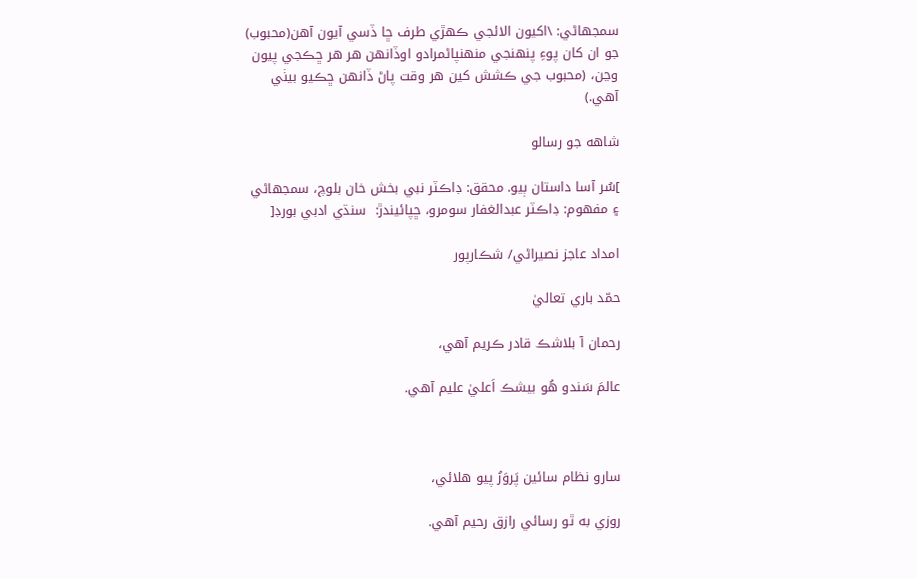سمجھاڻي: \اکيون الائجي ڪھڙي طرف ڇا ڏسي آيون آهن(محبوب) جو ان کان پوءِ پنھنجي منھنپاڻمرادو اوڏانھن هر هر ڇڪجي پيون وڃن، (محبوب جي ڪشش کين هر وقت پاڻ ڏانھن ڇڪيو بيٺي آهي.)

شاهه جو رسالو

]سُر آسا داستان ٻيو. محقق: ڊاڪٽر نبي بخش خان بلوچ، سمجھاڻي ۽ مفھوم: ڊاڪٽر عبدالغفار سومرو، ڇپائيندڙ:  سنڌي ادبي بورڊ[

امداد عاجز نصيراڻي/ شڪارپور

حمّد باري تعاليٰ

رحمان آ بلاشڪ قادر ڪريم آھي،

عالمَ سَندو هُو بيشڪ اَعليٰ عليم آهي.



سارو نظام سائين پَروَرُ پيو هلائي،

روزي به ٿو رسائي رازق رحيم آھي.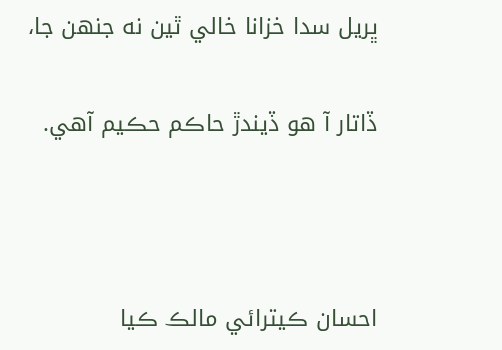ڀريل سدا خزانا خالي ٿين نه جنهن جا،

ڏاتار آ ھو ڏيندڙ حاڪم حڪيم آھي.



احسان ڪيترائي مالڪ ڪيا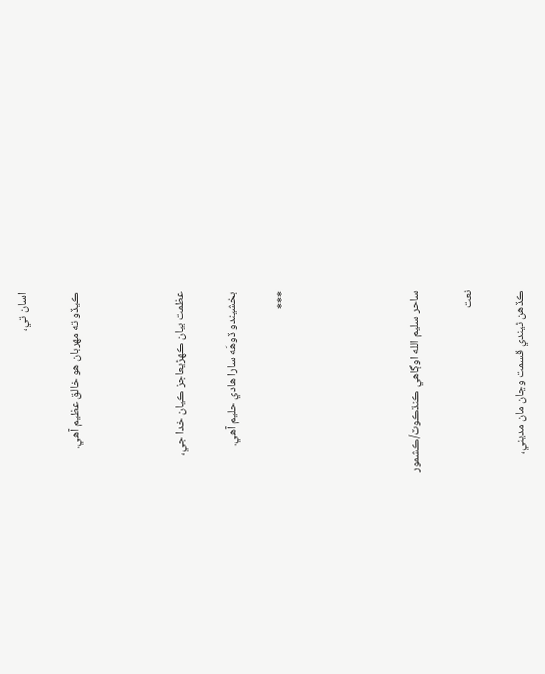اسان تي،

ڪيڏو ته مهربان هو خالق عظيم آھي.



عظمت بيان ڪهڙيعاجز ڪيان خدا جي،

بخشيندو ڏوھَه سارا هادي حليم آھي.

***




ساحر سليم الله اوڳاهي ڪنڌڪوٽ/ڪشمور

نعت

ڪڏهن ٿيندي قسمت وڃان مان مديني،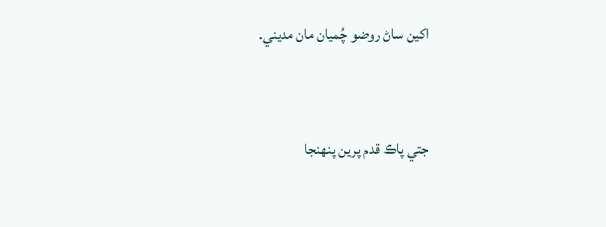اکين ساڻ روضو چُميان مان مديني.



جتي پاڪ قدم پرين پنھنجا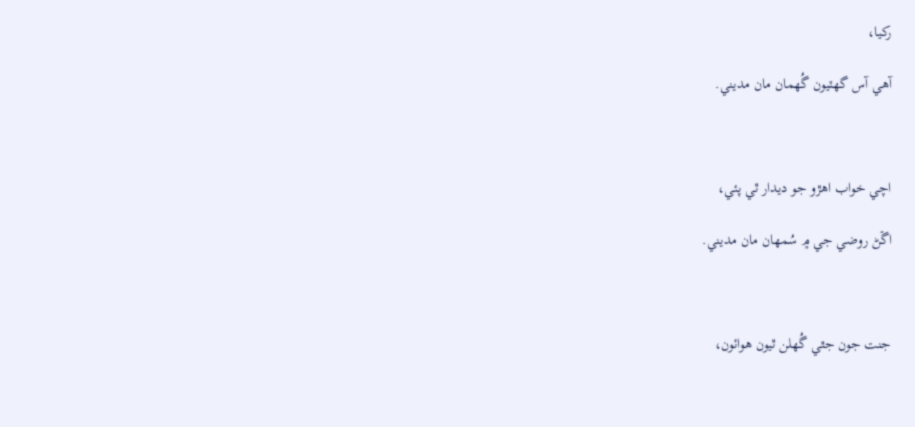رکيا،

آهي آس گھٽيون گُھمان مان مديني.



اچي خواب اهڙو جو ديدار ٿي پئي،

اڱڻ روضي جي ۾ سُمھان مان مديني.



جنت جون جٿي گُھلن ٿيون هوائون،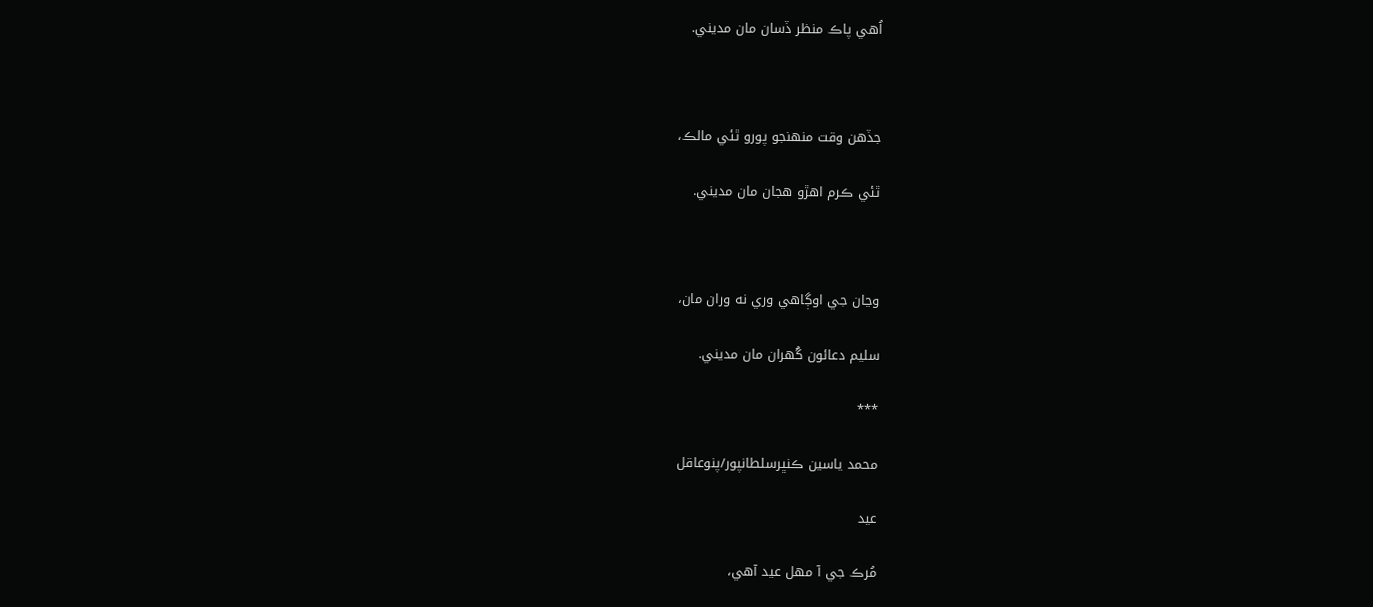اُهي پاڪ منظر ڏسان مان مديني.



جڏهن وقت منھنجو پورو ٿئي مالڪ،

ٿئي ڪرم اهڙو هجان مان مديني.



وڃان جي اوڳاھي وري نه وران مان،

سليم دعائون گُھران مان مديني.

***

محمد ياسين ڪنڀرسلطانپور/پنوعاقل

عيد

مُرڪ جي آ مھل عيد آهي،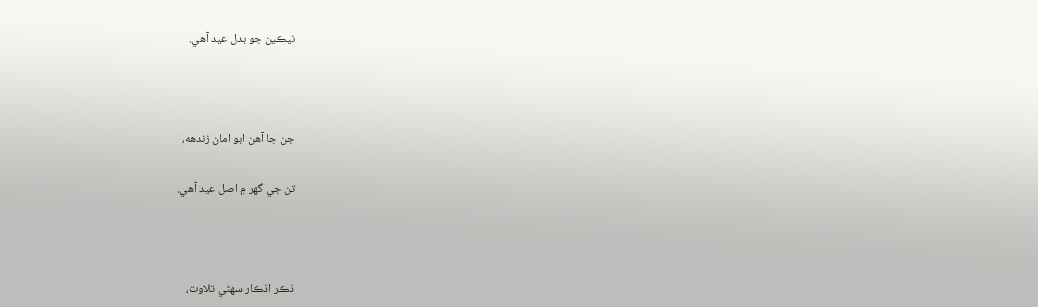نيڪين جو بدل عيد آهي.



جن جا آهن ابو امان زندهه،

تن جي گھر ۾ اصل عيد آهي.



ذڪر اذڪار سھڻي تلاوت،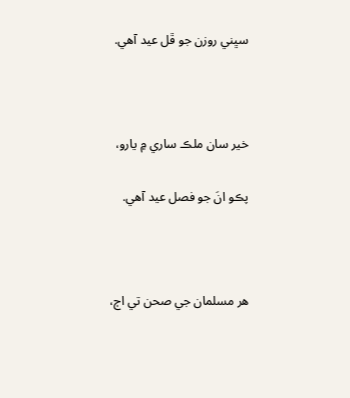سڀني روزن جو ڦل عيد آهي.



خير سان ملڪ ساري ۾ يارو،

پڪو انَ جو فصل عيد آهي.



هر مسلمان جي صحن تي اڄ،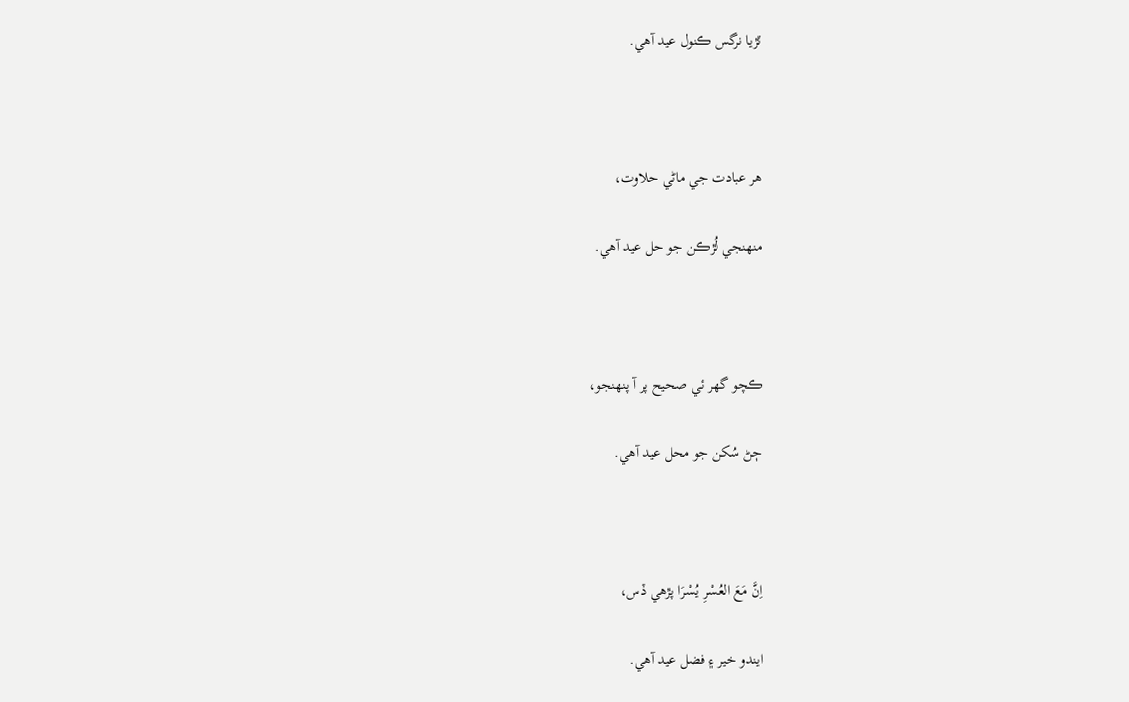ٽڙيا نرگس ڪنول عيد آهي.



هر عبادت جي ماڻي حلاوت،

منھنجي لُڙڪن جو حل عيد آهي.



ڪچو گھر ئي صحيح پر آ پنھنجو،

ڄڻ سُکن جو محل عيد آهي.



اِنَّ مَعَ العُسْرِ يُسْرَا پڙهي ڏس،

ايندو خير ۽ فضل عيد آهي.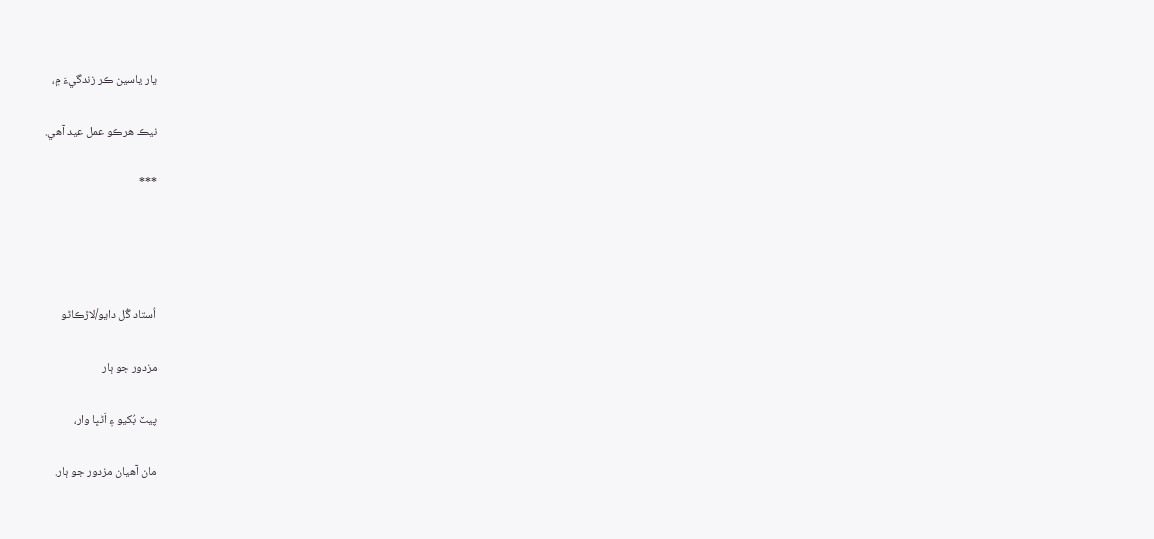يار ياسين ڪر زندگيءَ ۾،

نيڪ هرڪو عمل عيد آهي.

***




اُستاد گُل دايو/لاڙڪاڻو

مزدور جو ٻار

پيٽ بُکيو ۽ اَڻڀا وار،

مان آھيان مزدور جو ٻار.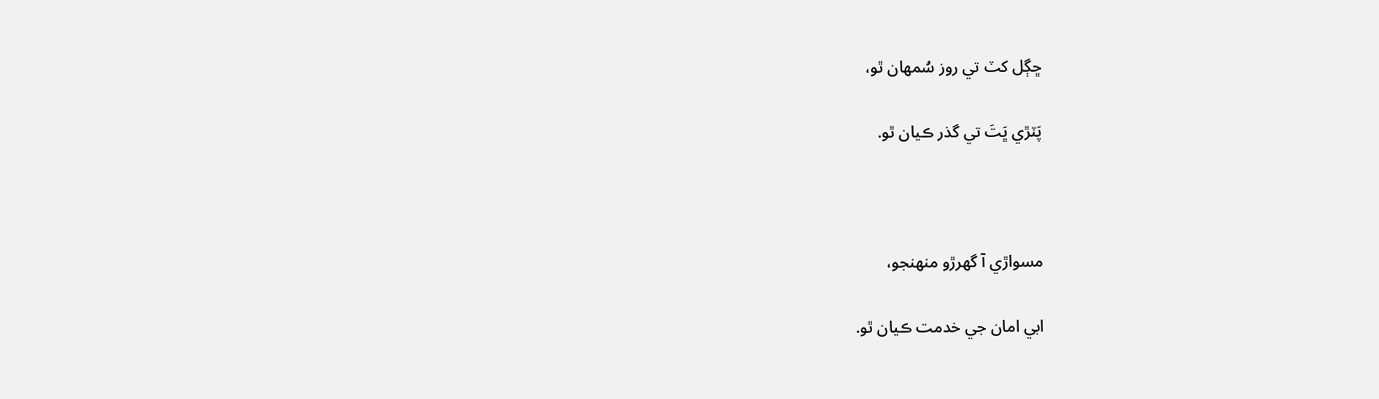ڇڳل کٽ تي روز سُمھان ٿو،

پَٽڙي ڀَتَ تي گذر ڪيان ٿو.



مسواڙي آ گھرڙو منھنجو،

ابي امان جي خدمت ڪيان ٿو.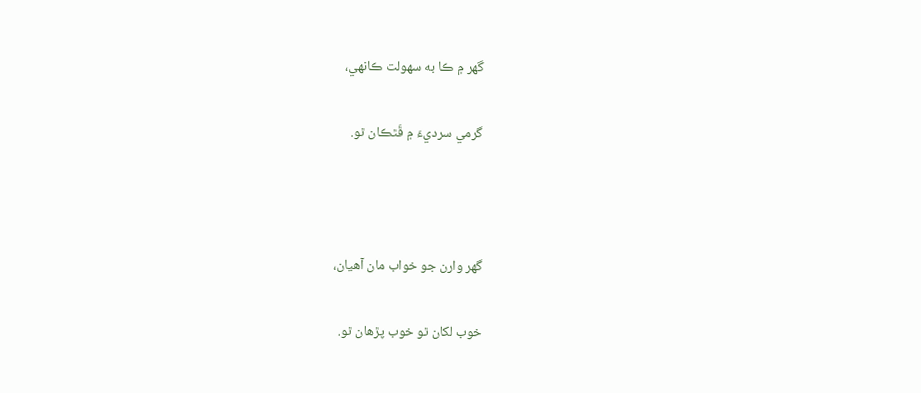گھر ۾ ڪا به سھولت ڪانھي،

گرمي سرديءَ ۾ ڦَٿڪان ٿو.



گھر وارن جو خواب مان آھيان،

خوب لکان ٿو خوب پڙھان ٿو.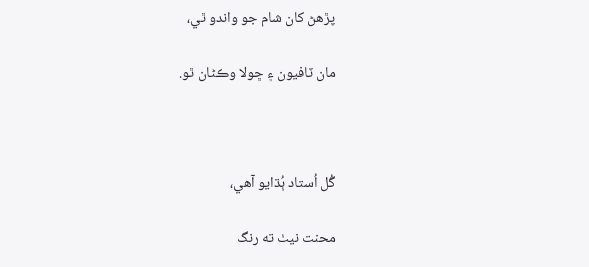پڙھڻ کان شام جو واندو ٿي،

مان ٽافيون ۽ ڇولا وڪڻان ٿو.



گُل اُستاد ٻُڌايو آھي،

محنت نيٺ ته رنگ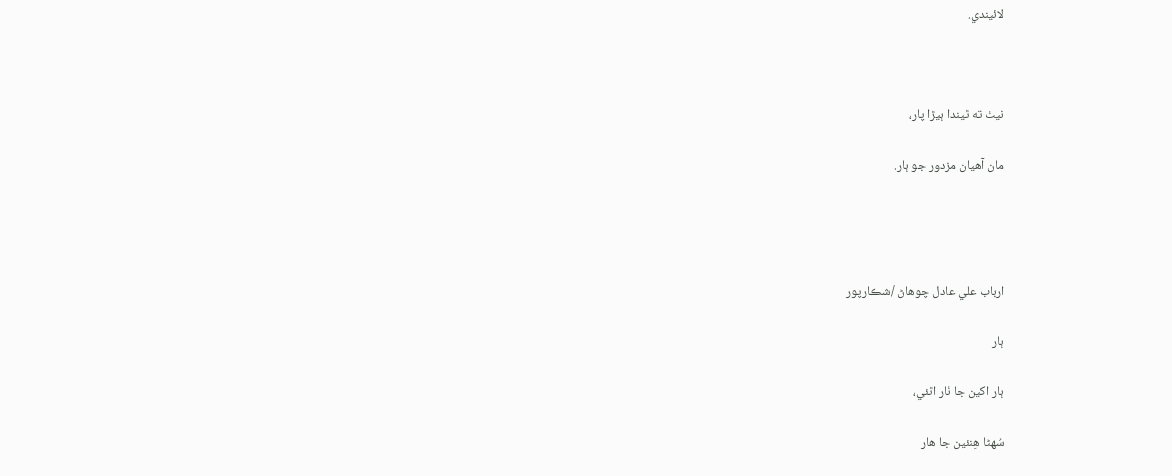لائيندي.



نيٺ ته ٿيندا ٻيڙا پار،

مان آھيان مزدور جو ٻار.




ارباب علي عادل چوهاڻ /شڪارپور

ٻار

ٻار اکين جا ٺار اٿئي،

سُھڻا ھِنئين جا ھار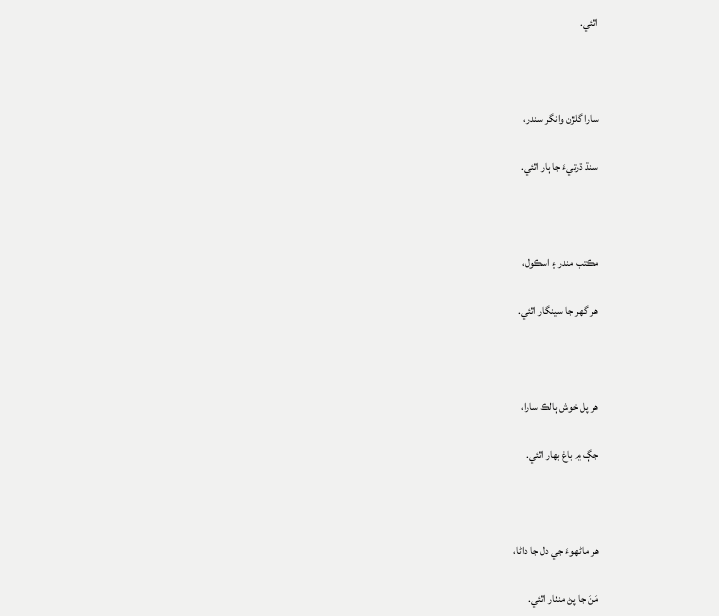اٿئي.



سارا گلڙن وانگر سندر،

سنڌ ڌرتيءَ جا ٻار اٿئي.



مڪتب مندر ۽ اسڪول،

ھر گھر جا سينگار اٿئي.



ھر پل خوش ٻالڪ سارا،

جڳ ۾ باغ بھار اٿئي.



ھر ماڻھوءَ جي دل جا داڻا،

مَنَ جا پڻ منٺار اٿئي.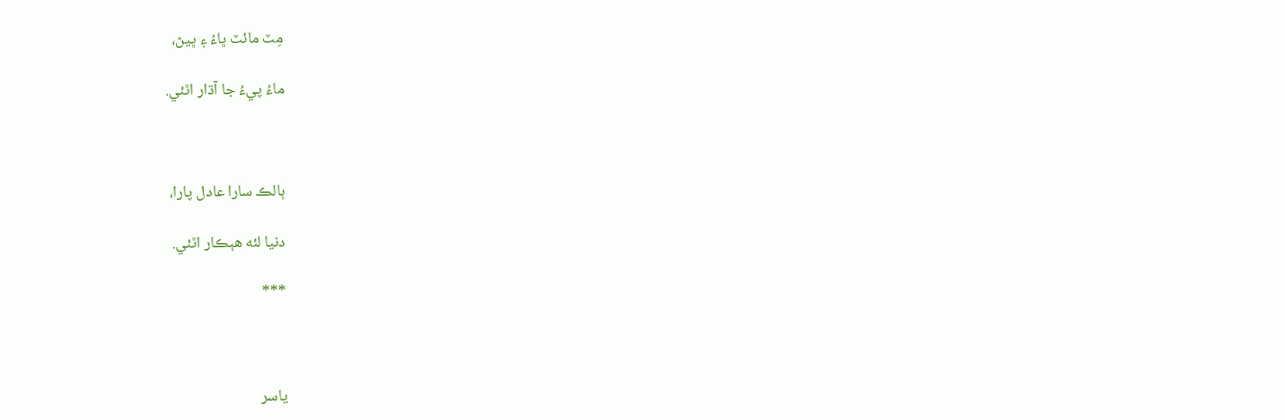مِٽ مائٽ ڀاءُ ۽ ڀيڻ،

ماءُ پيءُ جا آڌار اٿئي.



ٻالڪ سارا عادل پارا،

دنيا لئه ھٻڪار اٿئي.

***



ياسر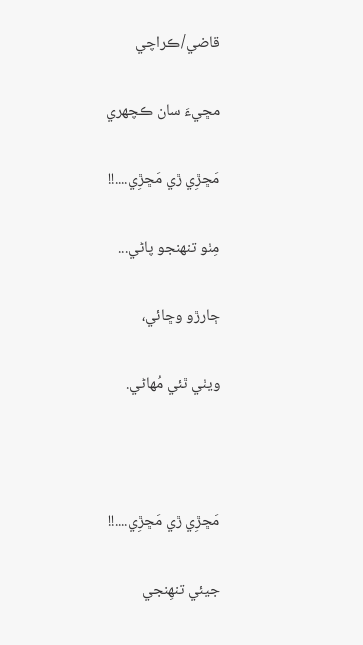قاضي/ڪراچي

مڇيءَ سان ڪچهري

مَڇڙِي ڙي مَڇڙِي....!!

مِٺو تنھنجو پاڻي...

ڄارڙو وڇائي،

ويٺي ٿئي مُھاڻي.



مَڇڙِي ڙي مَڇڙِي....!!

جيئي تنھِنجي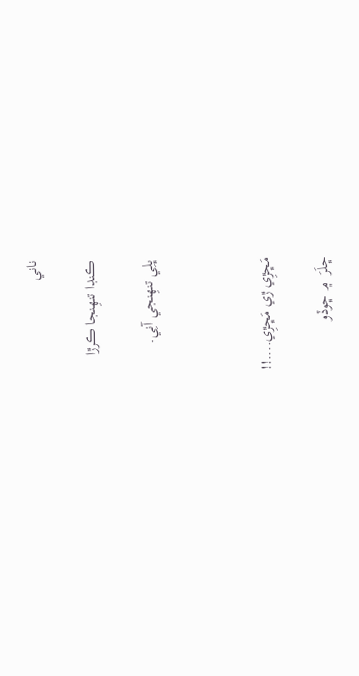ناني

ڪنڊا تنھِنجا ڪرڙا

ڀلِي تنھِنجي آنِي.



مَڇڙِي ڙي مَڇڙِي....!!

ڇلَرَ  ۾ ڇوڏو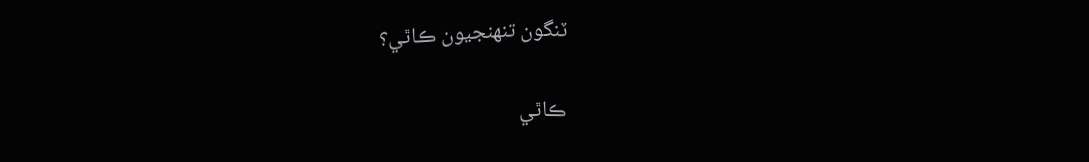ٽنگون تنھنجيون ڪاٿي؟

ڪاٿي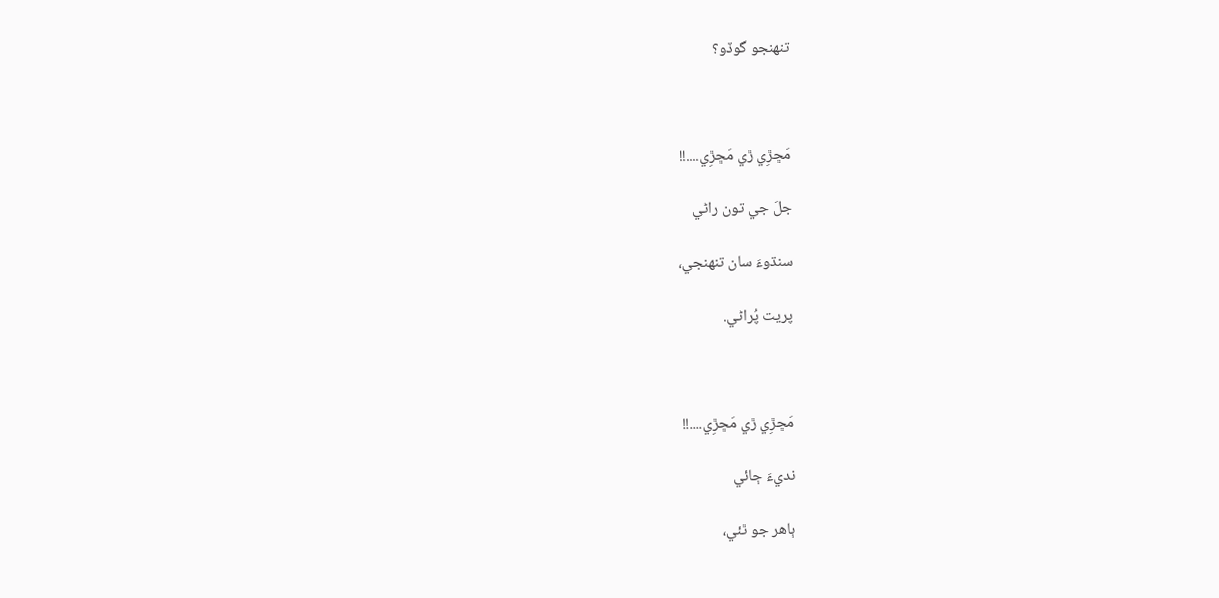تنھنجو گوڏو؟



مَڇڙِي ڙي مَڇڙِي....!!

جلَ جي تون راڻي

سنڌوءَ سان تنھنجي،

پريت پُراڻي.



مَڇڙِي ڙي مَڇڙِي....!!

نديءَ ڄائي

ٻاهر جو ٿئي،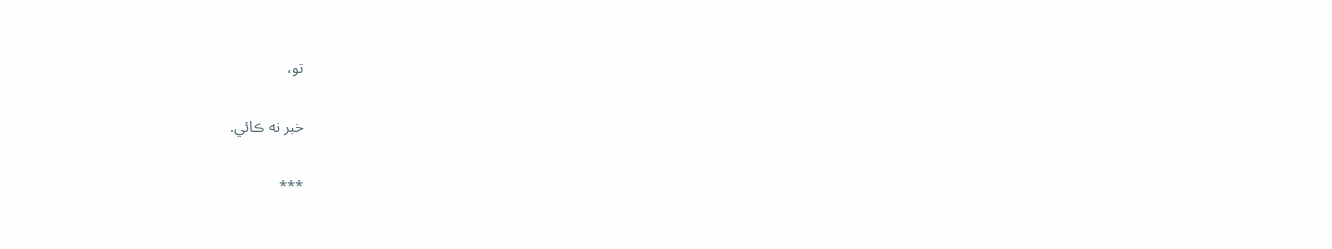تو،

خبر نه ڪائي.

***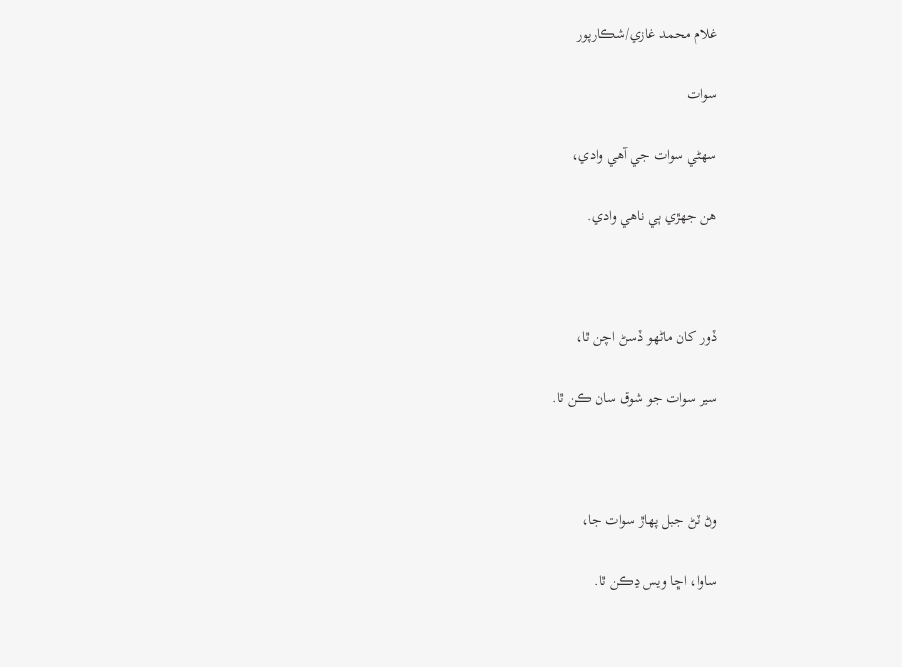غلام محمد غازي/شڪارپور

سوات

سھڻي سوات جي آهي وادي،

هن جهڙي ٻي ناهي وادي.



ڏور کان ماڻھو ڏسڻ اچن ٿا،

سير سوات جو شوق سان ڪن ٿا.



وڻ ٽڻ جبل پھاڙ سوات جا،

ساوا، اڇا ويس ڍڪن ٿا.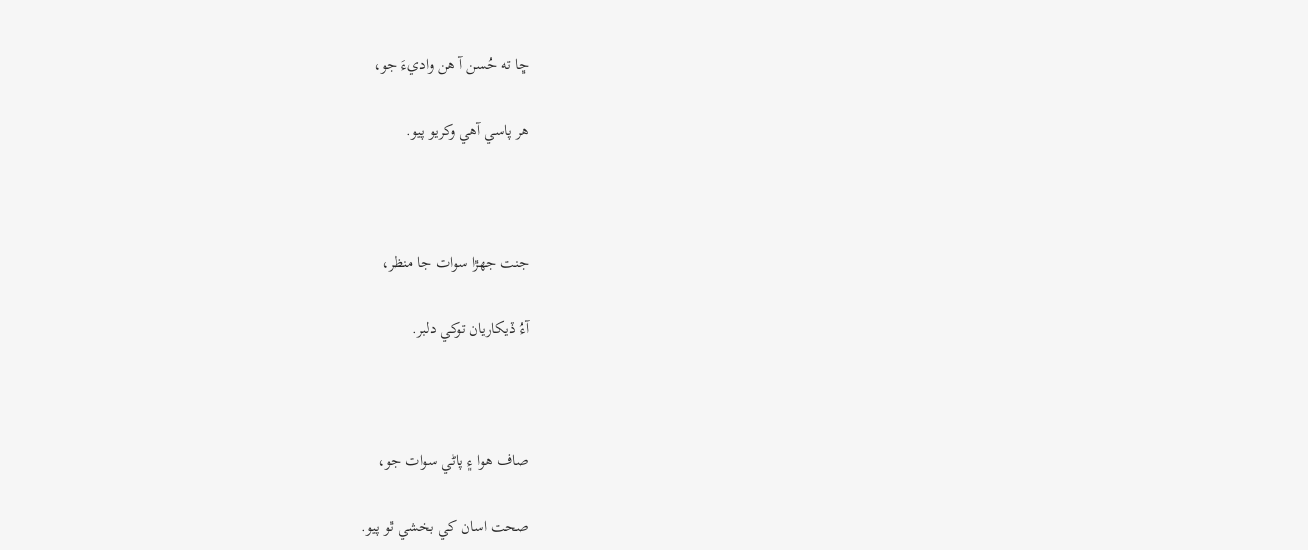ڇا ته حُسن آ هن واديءَ جو،

هر پاسي آهي وکريو پيو.



جنت جهڙا سوات جا منظر،

آءُ ڏيکاريان توکي دلبر.



صاف هوا ۽ پاڻي سوات جو،

صحت اسان کي بخشي ٿو پيو.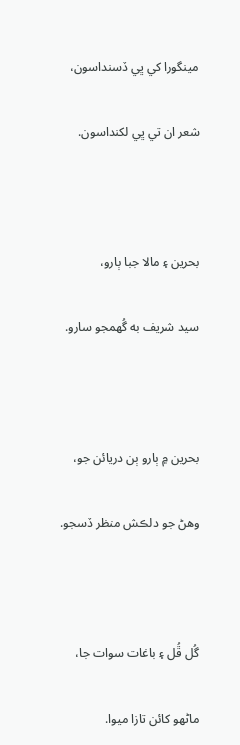مينگورا کي ڀي ڏسنداسون،

شعر ان تي ڀي لکنداسون.



بحرين ۽ مالا جبا ٻارو،

سيد شريف به گُهمجو سارو.



بحرين ۾ ٻارو ٻن دريائن جو،

وھڻ جو دلڪش منظر ڏسجو.



گُل ڦُل ۽ باغات سوات جا،

ماڻھو کائن تازا ميوا.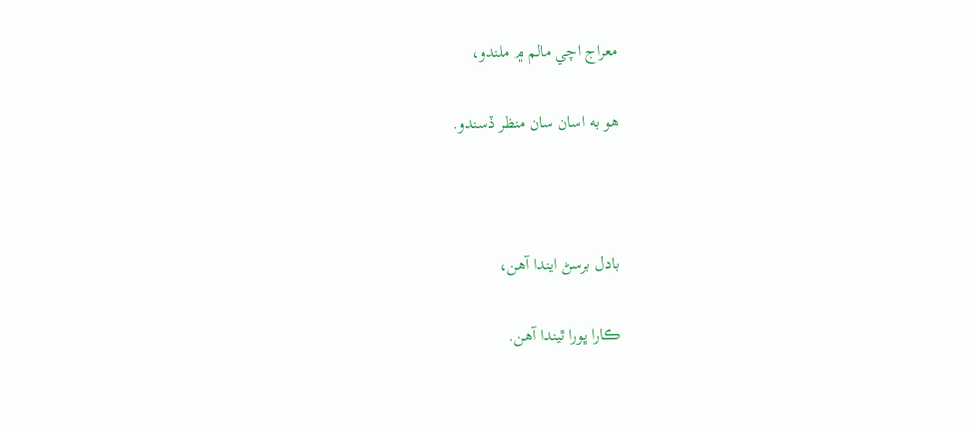معراج اچي مالم ۾ ملندو،

هو به اسان سان منظر ڏسندو.



بادل برسڻ ايندا آهن،

ڪارا ڀورا ٿيندا آهن.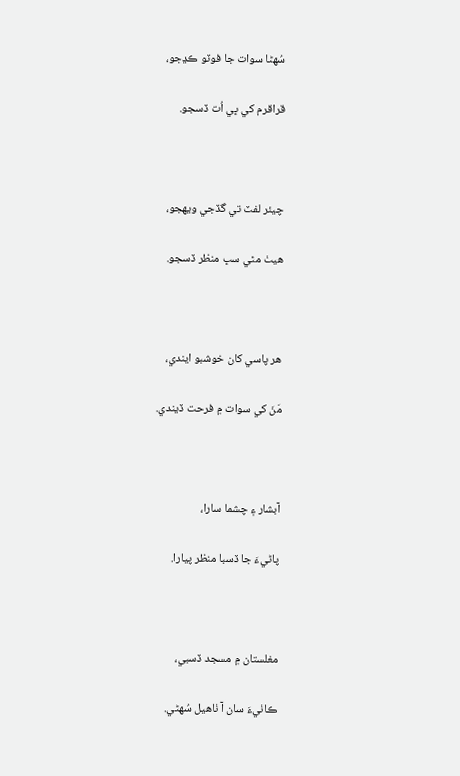سُھڻا سوات جا فوٽو ڪڍجو،

قراقرم کي ڀي اُت ڏسجو.



چيئر لفٽ تي گڏجي ويھجو،

هيٺ مٿي سڀ منظر ڏسجو.



هر پاسي کان خوشبو ايندي،

مَنَ کي سوات ۾ فرحت ڏيندي.



آبشار ۽ چشما سارا،

پاڻيءَ جا ڏسبا منظر پيارا.



مغلستان ۾ مسجد ڏسبي،

ڪاٺيءَ سان آ ٺاهيل سُھڻي.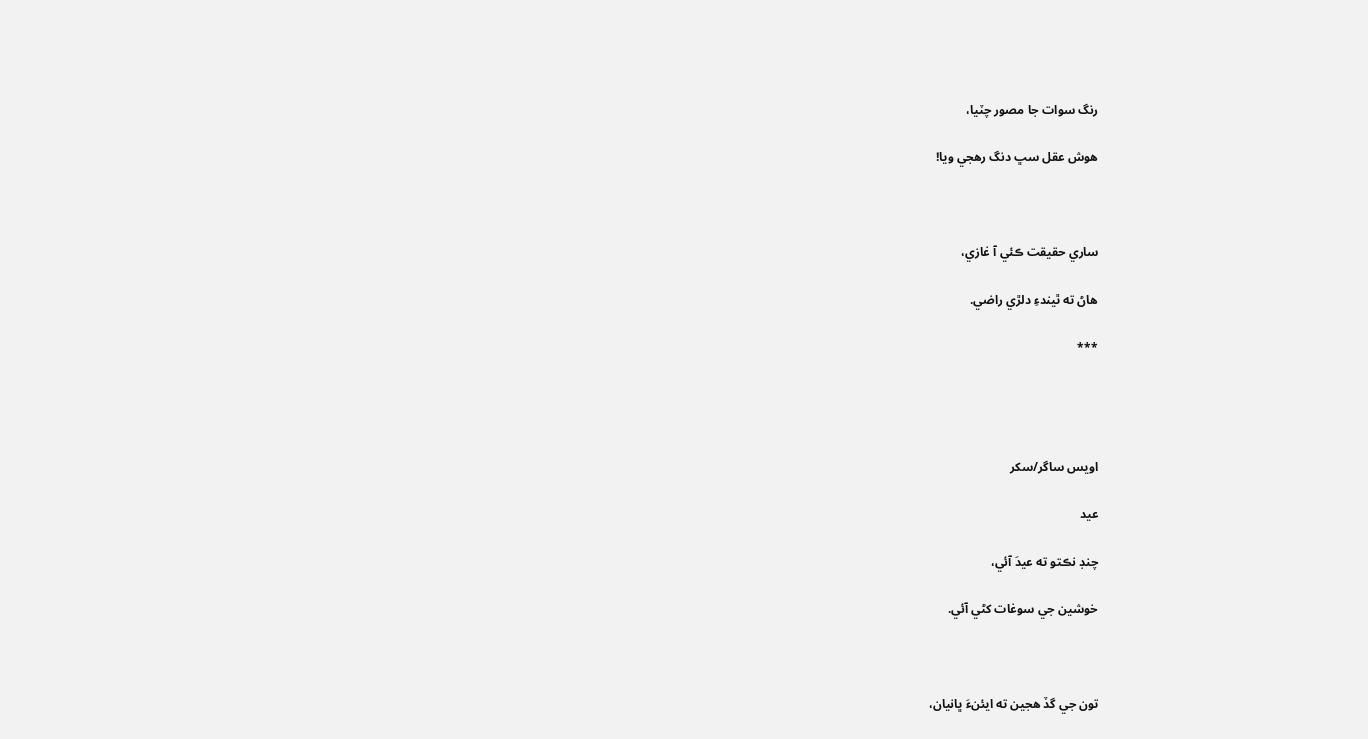رنگ سوات جا مصور چٽيا،

هوش عقل سڀ دنگ رھجي ويا!



ساري حقيقت ڪئي آ غازي،

هاڻ ته ٿيندءِ دلڙي راضي.

***




اويس ساگر/سکر

عيد

چنڊ نڪتو ته عيدَ آئي،

خوشين جي سوغات کڻي آئي.



تون جي گڏ ھجين ته ايئنءَ ڀانيان،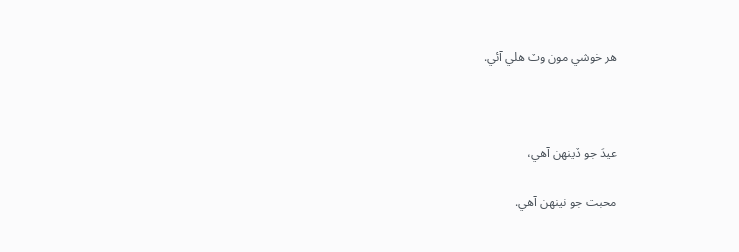ھر خوشي مون وٽ ھلي آئي.



عيدَ جو ڏينھن آهي،

محبت جو نينھن آهي.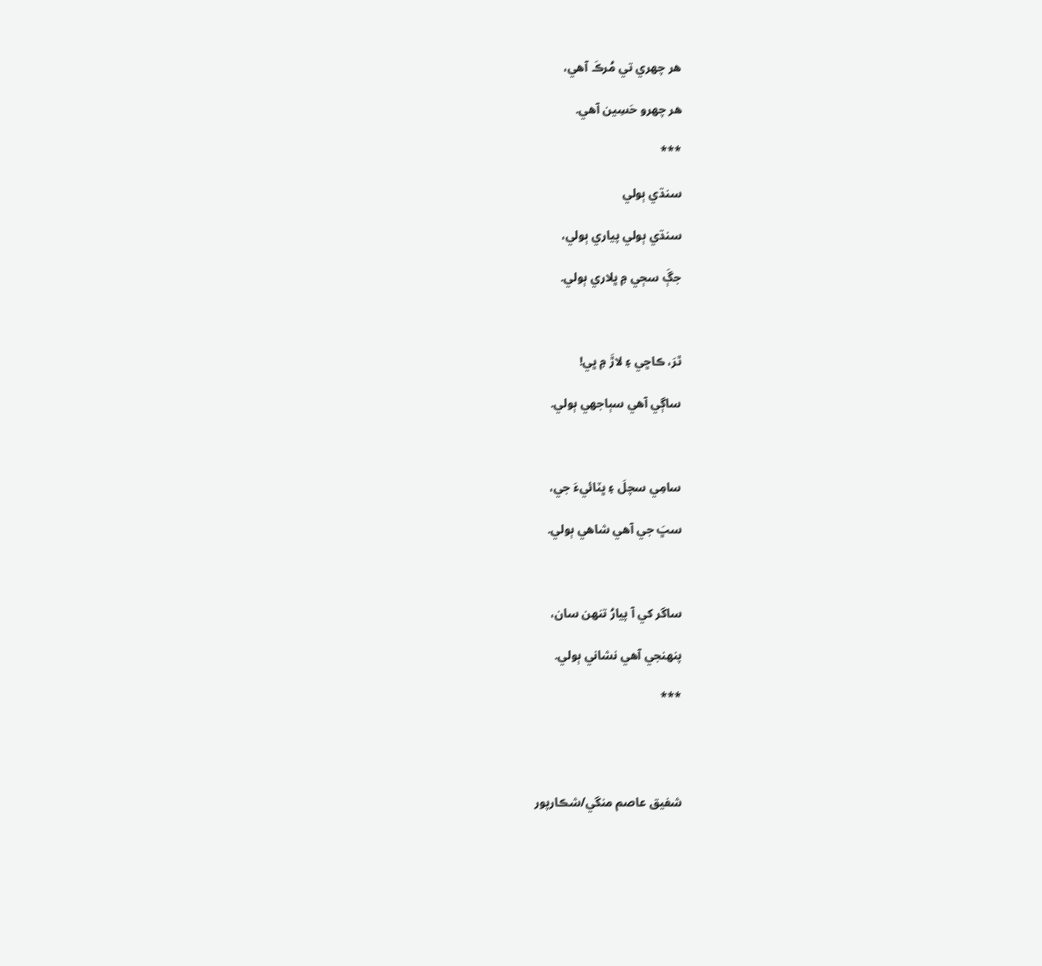ھر چھري تي مُرڪَ آهي،

ھر چھرو حَسِين آهي.

***

سنڌي ٻولي

سنڌي ٻولي پياري ٻولي،

جڳَ سڄي ۾ ڀلاري ٻولي.



ٿرَ، ڪاڇي ۽ لاڙَ ۾ ڀي!

ساڳي آهي سٻاجھي ٻولي.



سامِي سچلَ ۽ ڀٽائيءَ جي،

سڀَ جي آھي شاھي ٻولي.



ساگر کي آ پيارُ تنهن سان،

پنھنجي آھي نشاني ٻولي.

***




شفيق عاصم منگي/شڪارپور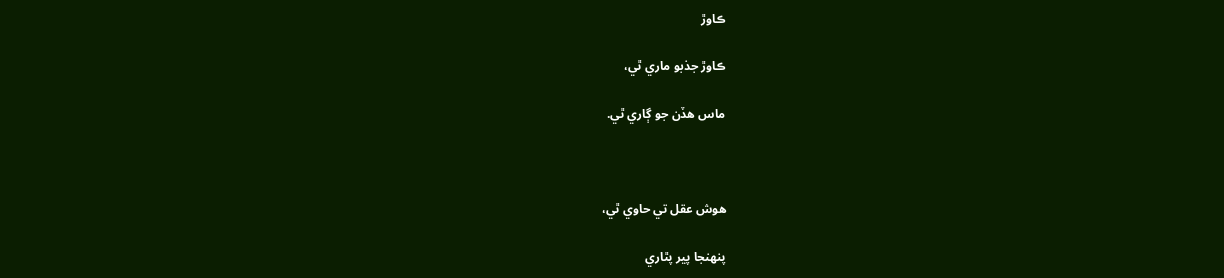ڪاوڙ

ڪاوڙ جذبو ماري ٿي،

ماس هڏن جو ڳاري ٿي.



هوش عقل تي حاوي ٿي،

پنھنجا پير پٿاري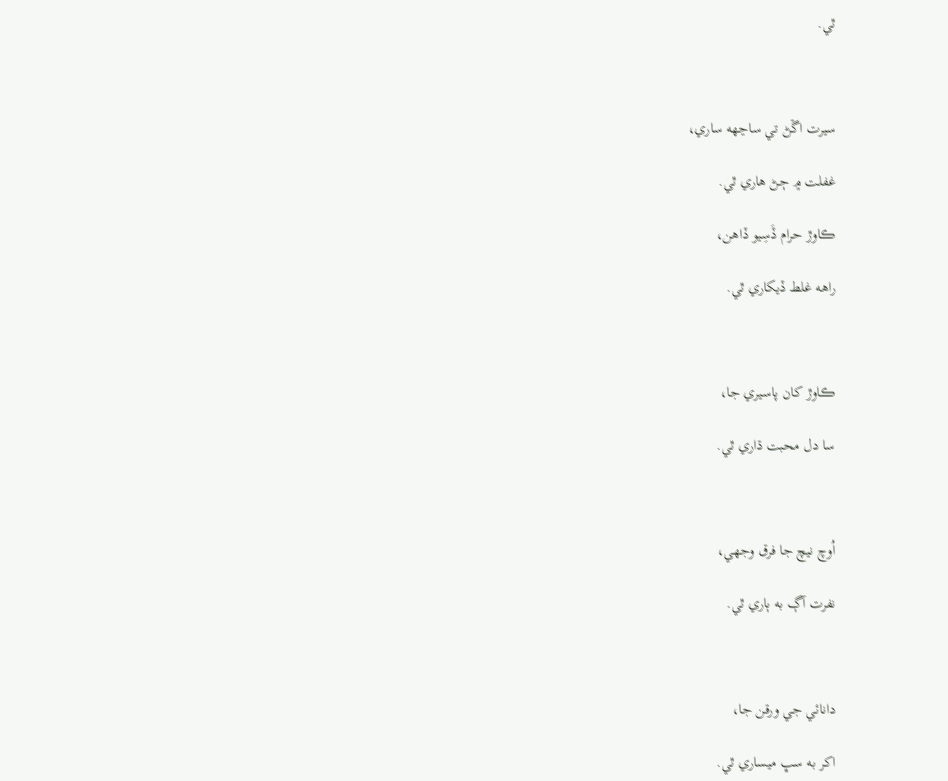ٿي.



سيرت اڱڻ تي ساڃھه ساري،

غفلت ۾ ڄڻ هاري ٿي.

ڪاوڙ حرام ڏَسِيو ڏاهن،

راهه غلط ڏيکاري ٿي.



ڪاوڙ کان پاسيري جا،

سا دل محبت ڌاري ٿي.



اُوچ نيچ جا فرق وجھي،

نفرت آڳ به ٻاري ٿي.



دانائي جي ورقن جا،

اکر به سڀ ميساري ٿي.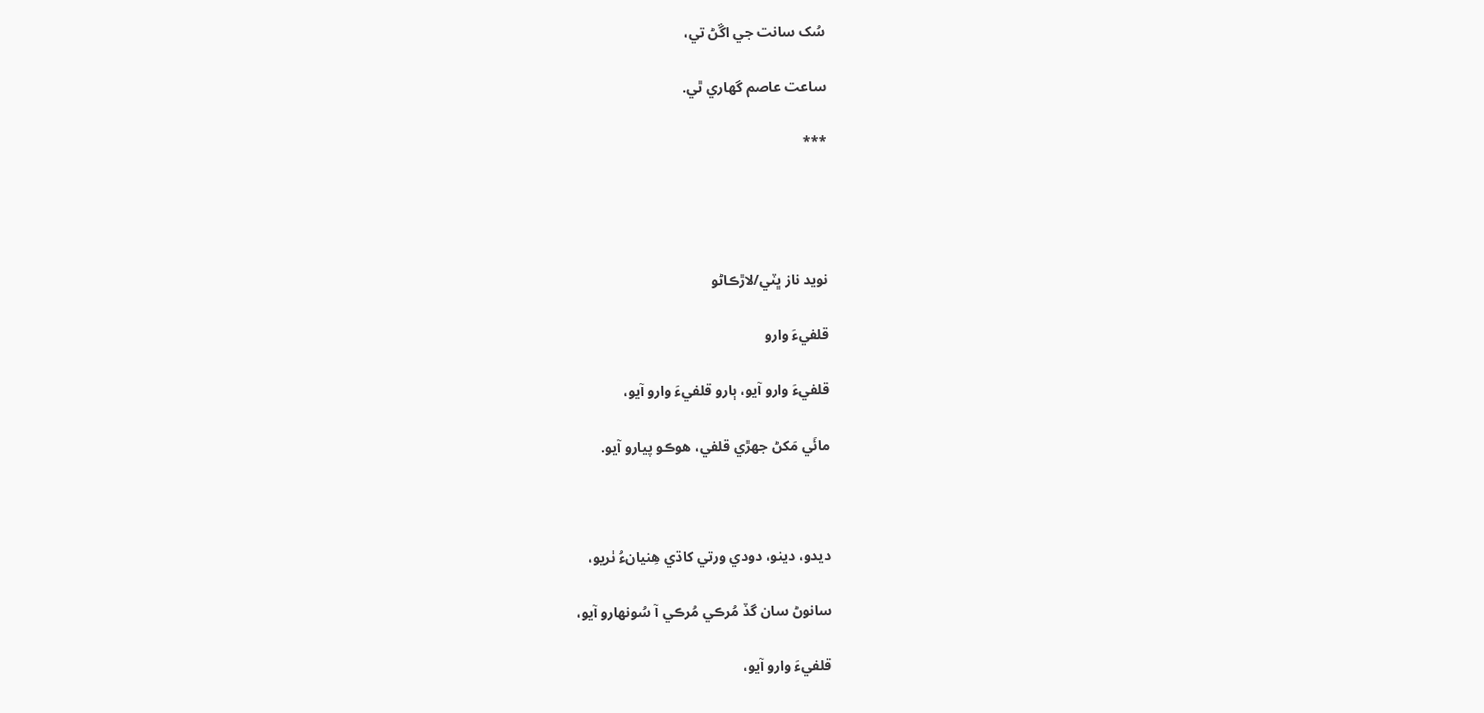سُک سانت جي اڱڻ تي،

ساعت عاصم گھاري ٿي.

***




نويد ناز ڀٽي/لاڙڪاڻو

قلفيءَ وارو

قلفيءَ وارو آيو، ٻارو قلفيءَ وارو آيو،

مائَي مَکڻ جھڙي قلفي، هوڪو پيارو آيو.



ديدو، دينو، دودي ورتي کاڌي هِنيانءُ ٺريو،

سانوڻ سان گڏ مُرڪي مُرڪي آ سُونھارو آيو،

قلفيءَ وارو آيو،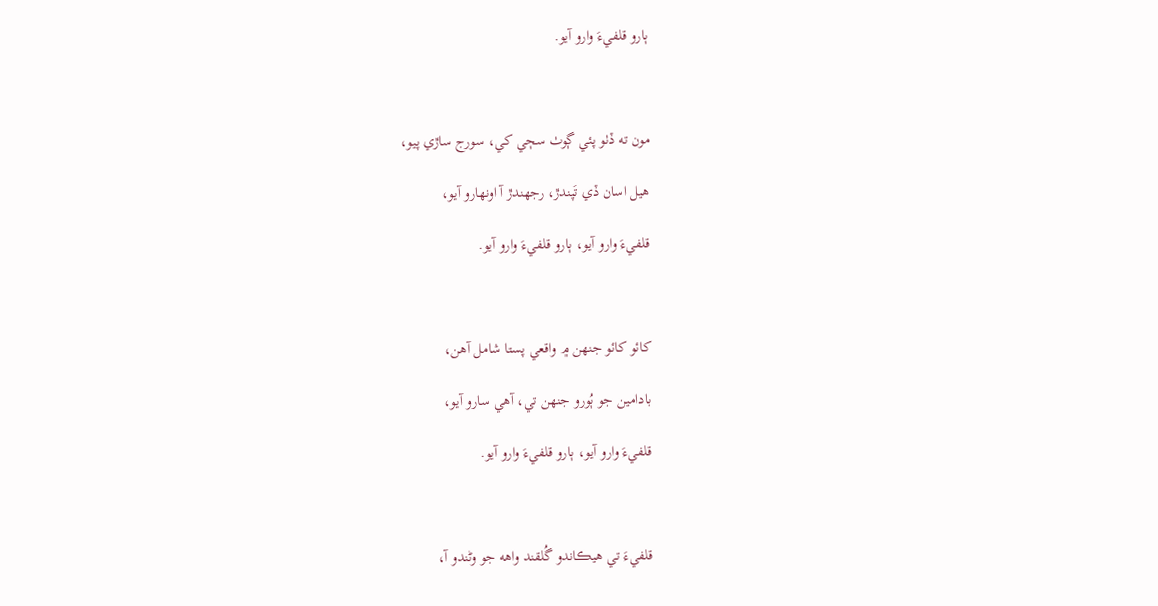ٻارو قلفيءَ وارو آيو.



مون ته ڏٺو پئي ڳوٺ سڄي کي، سورج ساڙي پيو،

هيل اسان ڏي تَپندڙ، رجھندڙ آ اونھارو آيو،

قلفيءَ وارو آيو، ٻارو قلفيءَ وارو آيو.



کائو کائو جنھن ۾ واقعي پستا شامل آهن،

بادامين جو ٻُورو جنھن تي، آهي سارو آيو،

قلفيءَ وارو آيو، ٻارو قلفيءَ وارو آيو.



قلفيءَ تي هيڪاندو گُلقند واهه جو وڻندو آ،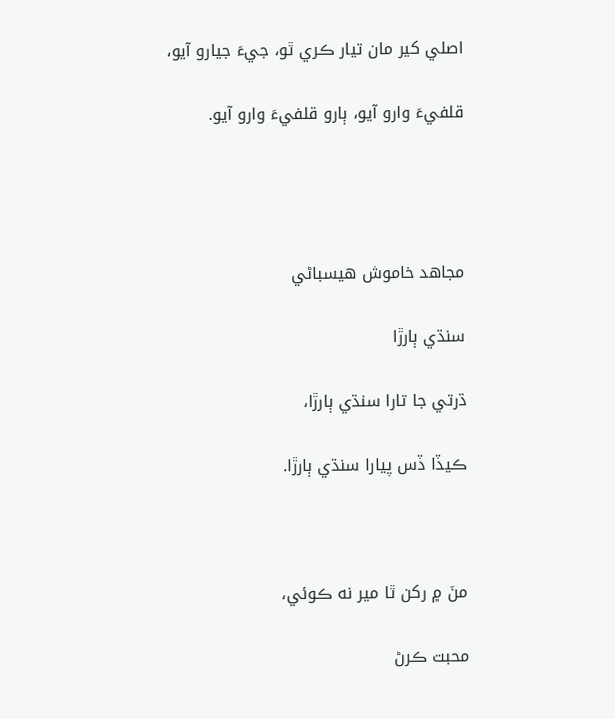اصلي کير مان تيار ڪري ٿو، جيءَ جيارو آيو،

قلفيءَ وارو آيو، ٻارو قلفيءَ وارو آيو.




مجاهد خاموش هيسباڻي

سنڌي ٻارڙا

ڌرتي جا تارا سنڌي ٻارڙا،

ڪيڏا ڏس پيارا سنڌي ٻارڙا.



منَ ۾ رکن ٿا مير نه ڪوئي،

محبت ڪرڻ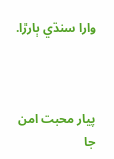وارا سنڌي ٻارڙا.



پيار محبت امن جا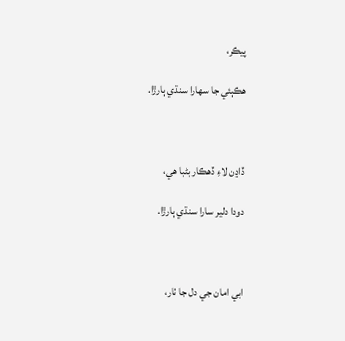پيڪر،

ھڪٻئي جا سھارا سنڌي ٻارڙا.



ڏاڍن لاءِ ڏھڪار بڻبا ھي،

دودا دلير سارا سنڌي ٻارڙا.



ابي امان جي دل جا ٺار،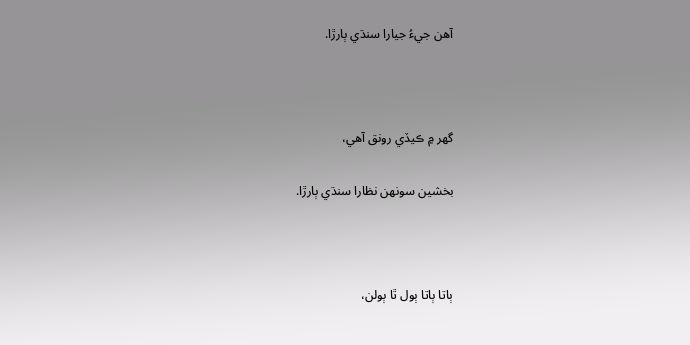آھن جيءُ جيارا سنڌي ٻارڙا.



گھر ۾ ڪيڏي رونق آھي،

بخشين سونھن نظارا سنڌي ٻارڙا.



ٻاتا ٻاتا ٻول ٿا ٻولن،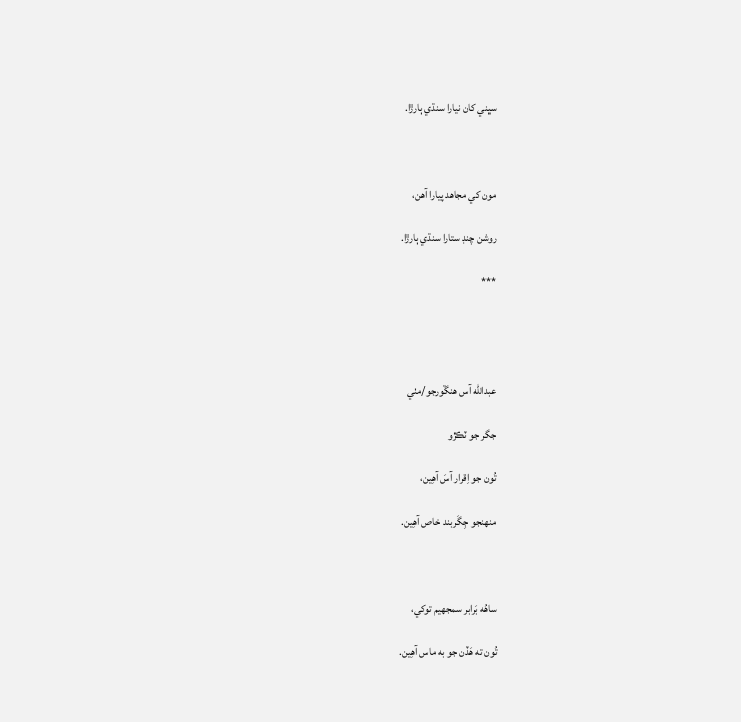سڀني کان نيارا سنڌي ٻارڙا.



مون کي مجاھد پيارا آھن،

روشن چنڊ ستارا سنڌي ٻارڙا.

***




عبدالله آس هنڱورجو/مٺي

جگر جو ٽڪڙو

تُون جو اِقرار آسَ آھِين،

منھنجو جِگَربند خاص آهِين.



ساھُه بَرابر سمجھيم توکي،

تُون ته ھَڏن جو به ماس آھِين.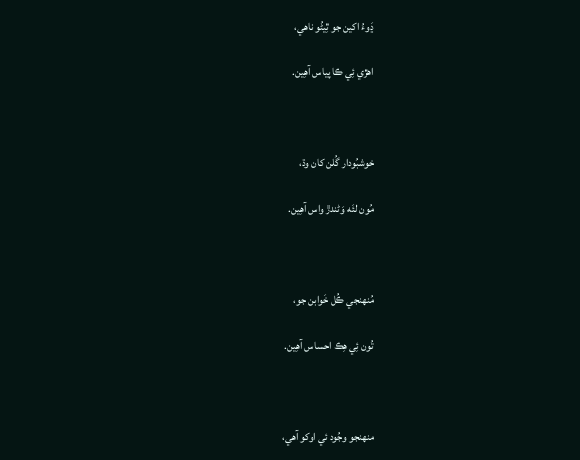ڍَوءُ اکين جو ٿِيڻُو ناهي،

اهڙي ئِي ڪا پياس آھِين.



خوشبُودار گُلن کان وڌ،

مُون لئَه وَڻندڙ واس آھِين.



مُنهنجي ڪُل خَوابن جو،

تُون ئِي هِڪ احساس آھِين.



منھنجو وجُود ئي اوکو آهي،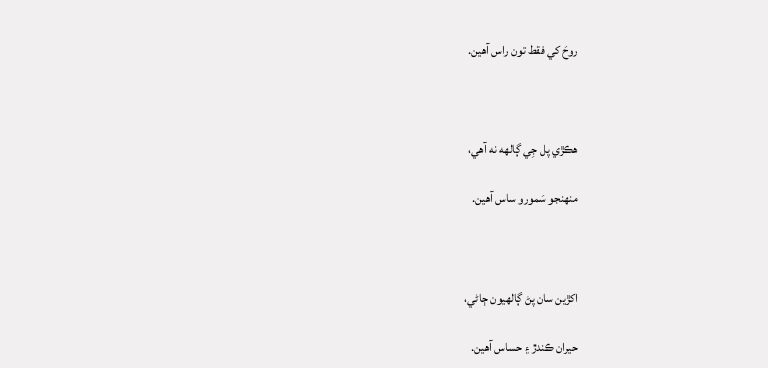روحَ کي فقط تون راس آهين.



هڪڙي پل جِي ڳالھه نه آهي،

منھنجو سَمورو ساس آهين.



اکڙين سان پڻ ڳالھيون ڄاڻي،

حيران ڪندڙ ۽ حساس آهين.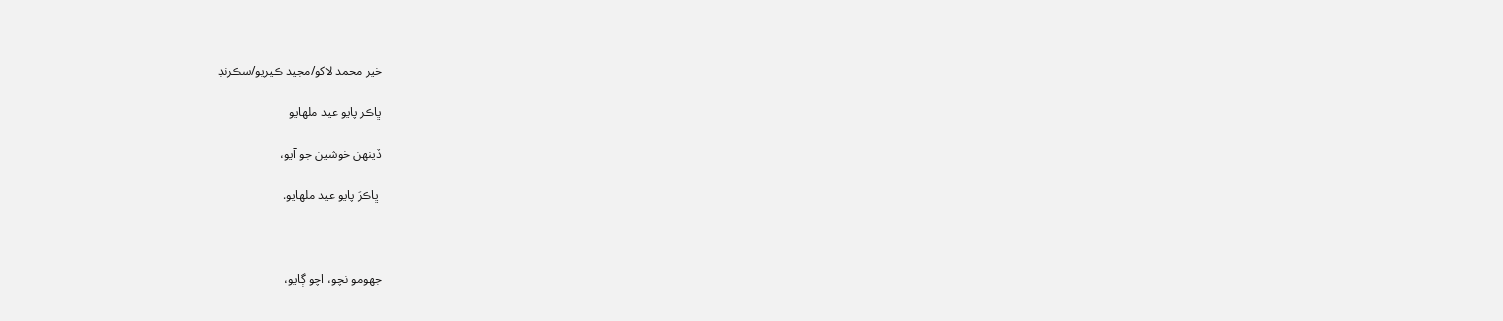خير محمد لاکو/مجيد ڪيريو/سڪرنڊ

ڀاڪر پايو عيد ملهايو

ڏينهن خوشين جو آيو،

 ڀاڪرَ پايو عيد ملھايو.



جھومو نچو، اچو ڳايو،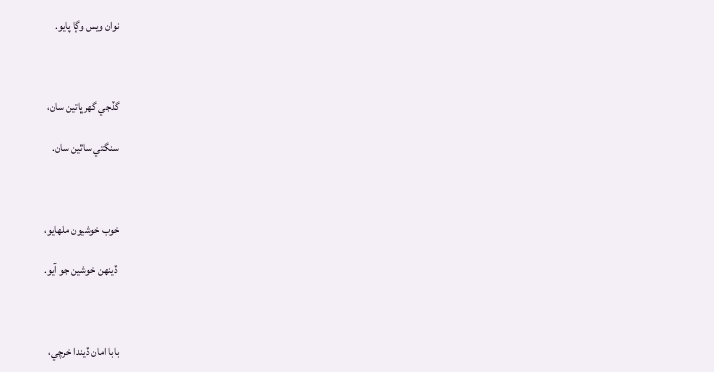نوان ويس وڳا پايو.



گڏجي گھرڀاتين سان،

سنگتي ساٿين سان.



خوب خوشيون ملھايو،

 ڏينھن خوشين جو آيو.



بابا امان ڏيندا خرچي،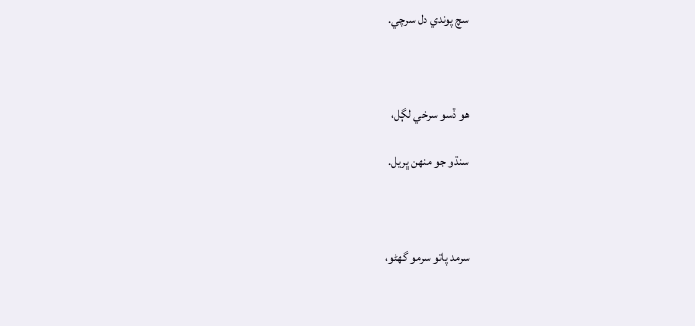سچ پوندي دل سرچي.



هو ڏسو سرخي لڳل،

سنڌو جو منھن ڀريل.



سرمد پاتو سرمو گھڻو،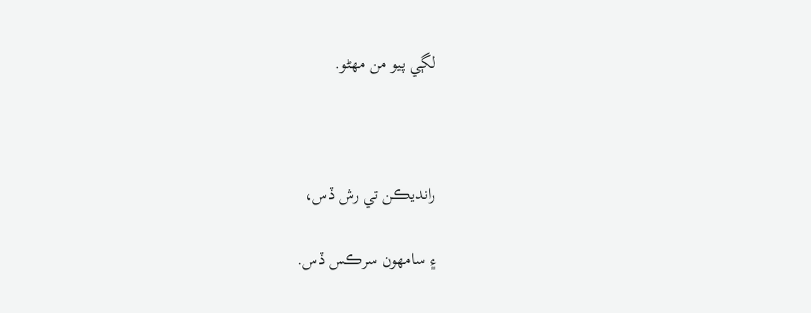لڳي پيو من مھڻو.



رانديڪن تي رش ڏس،

۽ سامھون سرڪس ڏس.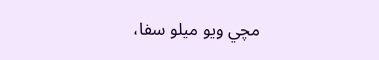مچي ويو ميلو سفا،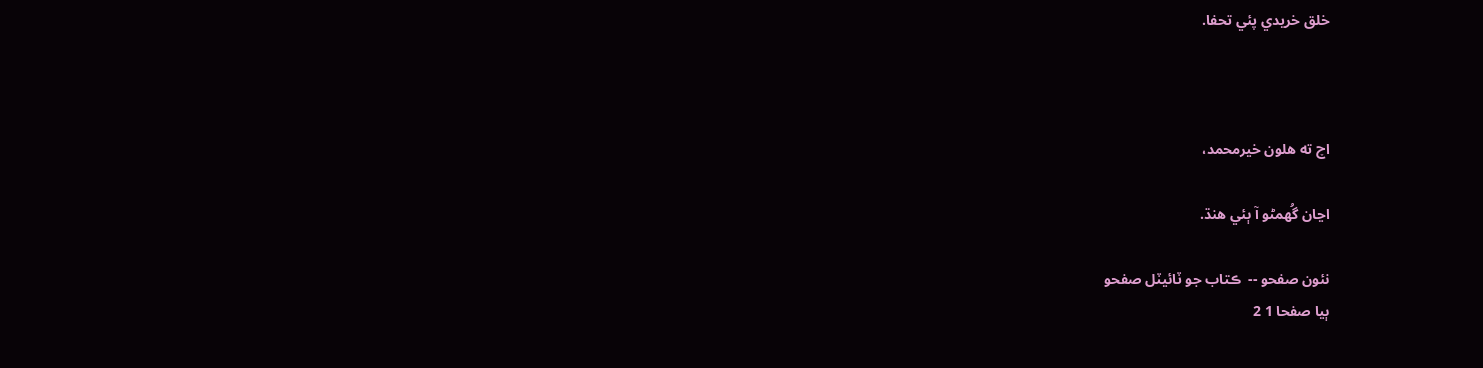خلق خريدي پئي تحفا.



اچ ته هلون خيرمحمد،

اڃان گُھمڻو آ ٻئي هنڌ.

نئون صفحو --  ڪتاب جو ٽائيٽل صفحو
ٻيا صفحا 1 2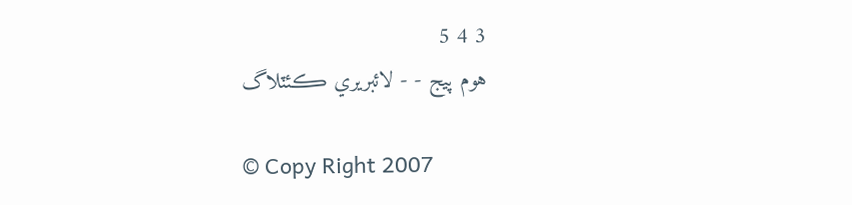3 4 5
هوم پيج - - لائبريري ڪئٽلاگ

© Copy Right 2007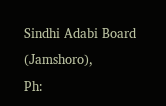Sindhi Adabi Board (Jamshoro),
Ph: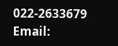022-2633679 Email: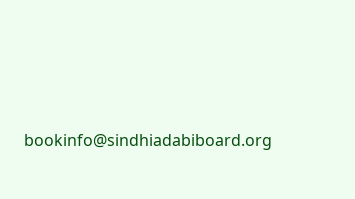bookinfo@sindhiadabiboard.org